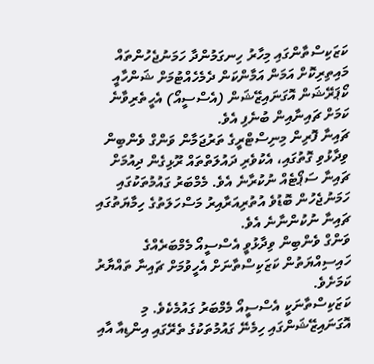ކަޒަކިސްތާންގައި މިހާރު ހިނގަމުންދާ ހަމަނުޖެހުންތައް މައިތިރިކޮށް އަމަން އަމާންކަން ދެމެހެއްޓުމަށް ޝަންހާއީ ކޯޕަރޭޝަން އޮގަނައިޒޭޝަން (އެސްސީއޯ) އެހީތެރިވާނެ ކަމަށް ޗައިނާއިން ބުނެފި އެވެ.
ޗައިނާ ފޮރިން މިނިސްޓްރީގެ ތަރުޖަމާން ވަންގް ވެންބިން ވިދާޅުވި ގޮތުގައި، އެކުވެރި ދައުލަތްތައް ރޫޅިގެން ދިއުމަށް ޗައިނާ ސަޕޯޓެއް ނުކުރާނެ އެވެ. މެމްބަރު ގައުމުތަކުގައި ހަމަނުޖެހުން ބޮޑުވެ އުތުރިއަރާއިރު މަސްހަލަތުގެ ހިމާޔަތުގައި ޗައިނާ ނުކުންނާނެ އެވެ.
ވަންގް ވެންބިން ވިދާޅުވީ އެސްސީއޯ މެމްބަރެއްގެ ހައިސިއްޔަތުން ކަޒަކިސްތާނަށް އެހީވުމަށް ޗައިނާ ތައްޔާރު ކަމަށެވެ.
ކަޒަކިސްތާނަކީ އެސްސީއޯ މެމްބަރު ގައުމެކެވެ. މި އޮގަނައިޒޭޝަންގައި ހިމެނޭ ގައުމުތަކުގެ ތެރޭގައި އިންޑިއާ އާއި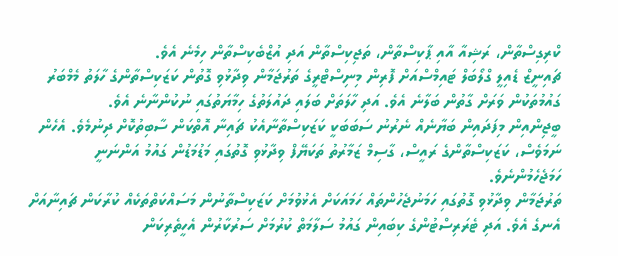ކްރިގިސްތާން، ރަޝިއާ އާއި ޕާކިސްތާން، ތަޖިކިސްތާން އަދި އުޒްބެކިސްތާން ހިމެނެ އެވެ.
ޗައިނީޒް ޑެއިލީ ގްލޯބަލް ޓައިމްސްއަށް ފޮރިން މިނިސްޓްރީގެ ތަރުޖަމާން ވިދާޅުވި ގޮތުން ކަޒަކިސްތާންގެ ހާލަތު މެމްބަރު ގައުމުތަކުން ވަރަށް ގާތުން ބަލާނެ އެވެ. އަދި ހާލަތަށް ބަލައި ދައުލަތުގެ ހިމާޔަތުގައި ނުކުންނާނެ އެވެ.
ބީޖިންއިން މިފަދައިން ބަޔާނެއް ނެރުނު ސަބަބަކީ ކަޒަކިސްތާނާއެކު ޗައިނާ އޮތްކަން ސާބިތުކޮށް ދިނުމެވެ. އެހެން ނަމަވެސް، ކަޒަކިސްތާންގެ ރައީސް، ގާސިމް ޒަމާރުތު ތަކަޔޭފް ވިދާޅުވި ގޮތުގައި މަޑުމަޑުން ގައުމު އަންނަނީ ހަމަޖެހެމުންނެވެ.
ތަރުޖަމާން ވިދާޅުވި ގޮތުގައި ހަމަނުޖެހުންތައް ހަމައަކަށް އެޅުވުމަށް ކަޒަކިސްތާނުން މަސައްކަތްތަކެއް ކުރާކަން ޗައިނާއަށް އެނގެ އެވެ. އަދި ޓެރަރިސްޓުންގެ ކިބައިން ގައުމު ސަލާމަތް ކުރުމަށް ސަރުކާރުން އެހީތެރިކަން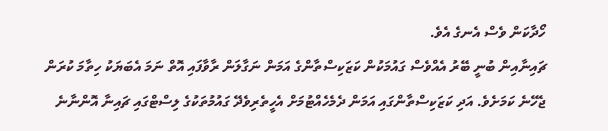ހޯދާކަން ވެސް އެނގެ އެވެ.
ޗައިނާއިން ބުނީ ބޭރު އެއްވެސް ގައުމަކުން ކަޒަކިސްތާންގެ އަމަން ނަގާލަން ރާވާފައި އޮތް ނަމަ އެބަޔަކު ހިތާމަ ކުރަން ޖެހޭނެ ކަމަށެވެ. އަދި ކަޒަކިސްތާންގައި އަމަން ދެމެހެއްޓުމަށް އެހީތެރިވެދޭ ގައުމުތަކުގެ ލިސްޓްގައި ޗައިނާ އޮންނާނެ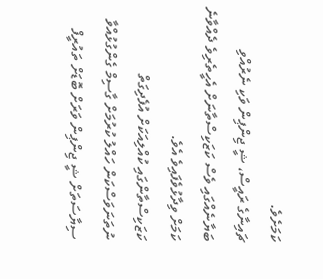ކަމަށެވެ.
ޗައިނާގެ ރައީސް، ޝީ ޖިންޕިން ވަކި ނެރުއްވި ބަޔާނެއްގައި ވެސް ކަޒަކިސްތާނަށް އެހީތެރިވެ ދެއްވާނެ ކަމަށް ވިދާޅުވެފައިވެ އެވެ.
ކަޒަކިސްތާންގައި ކުއްލިއަކަށް އުފެދިގަތް ނުތަނަވަސްކަން ހައްލު ކުރުމަށް ގާސިމް ގެންގުޅުއްވާ ސިޔާސަތަށް ޝީ ޖިންޕިން ވަރަށް ބޮޑަށް ތައުރީފް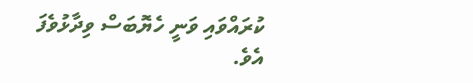ކުރައްވައި ވަނީ ހެޔޮބަސް ވިދާޅުވެފަ އެވެ.